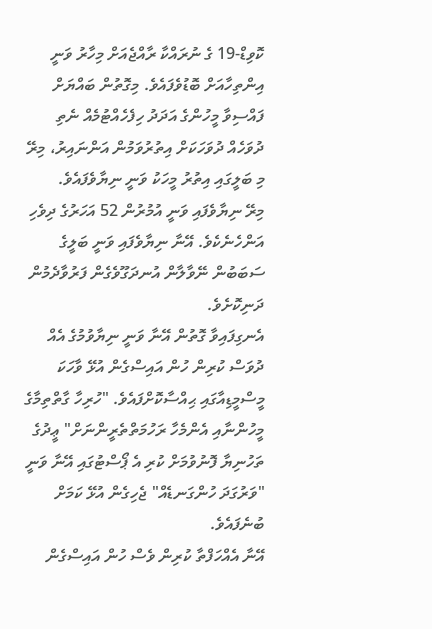ކޮވިޑް-19 ގެ ނުރައްކާ ރާއްޖެއަށް މިހާރު ވަނީ އިންތިހާއަށް ބޮޑުވެފައެވެ. މިގޮތުން ބައްޔަށް ފައްސިވާ މީހުންގެ އަދަދު ހިފެހެއްޓުމެއް ނެތި ދުވަހެއް ދުވަހަކަށް އިތުރުވަމުން އަންނައިރު، މިރޭ މި ބަލީގައި އިތުރު މީހަކު ވަނީ ނިޔާވެފައެވެ.
މިރޭ ނިޔާވެފައި ވަނީ އުމުރުން 52 އަހަރުގެ ދިވެހި އަންހެނެކެވެ. އޭނާ ނިޔާވެފައި ވަނީ ބަލީގެ ސަބަބުން ނޭވާލާން އުނދަގޫވެގެން ފަރުވާދެމުން ދަނިކޮށެވެ.
އެނގިފައިވާ ގޮތުން އޭނާ ވަނީ ނިޔާވުމުގެ އެއް ދުވަސް ކުރިން ހުން އައިސްގެން އުޅޭ ވާހަކަ މީސްމީޑިއާގައި ޙިއްސާކޮށްފައެވެ. "ހުރިހާ ގާތްތިމާގެ މީހުންނާއި އެންމެހާ ރަހުމަތްތެރީންނަށް" ޢީދުގެ ތަހުނިޔާ ފޮނުވުމަށް ކުރި އެ ޕޯސްޓުގައި އޭނާ ވަނީ "ވަރުގަދަ ހުންގަނޑެއް" ޖެހިގެން އުޅޭ ކަމަށް ބުނެފައެވެ.
އޭނާ އެއްހަފްތާ ކުރިން ވެސް ހުން އައިސްގެން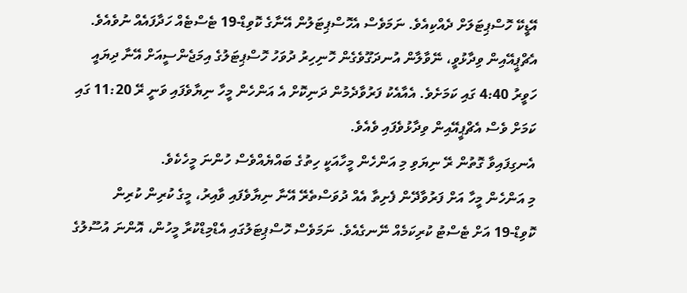އޭޑީކޭ ހޮސްޕިޓަލަށް ދެއްކިއެވެ. ނަމަވެސް އެހޮސްޕިޓަލުން އޭނާގެ ކޮވިޑް-19 ޓެސްޓެއް ހަދާފައެއް ނުވެއެވެ.
އެޗްޕީއޭއިން ވިދާޅުވީ، ނޭވާލާން އުނދަގޫވެގެން ހޮނިހިރު ދުވަހު ހޮސްޕިޓަލުގެ އިމަޖެންސީއަށް އޭނާ ދިޔައީ ހަވީރު 4:40 ގައި ކަމަށެވެ. އެއާއެކު ފަރުވާދެމުން ދަނިކޮށް އެ އަންހެން މީހާ ނިޔާވެފައި ވަނީ ރޭ 11:20 ގައި ކަމަށް ވެސް އެޗްޕީއޭއިން ވިދާޅުވެފައި ވެއެވެ.
އެނގިފައިވާ ގޮތުން ރޭ ނިޔަވި މި އަންހެން މީހާއަކީ ހިތުގެ ބައްޔެއްވެސް ހުންނަ މީހެކެވެ.
މި އަންހެން މީހާ އަށް ފަރުވާދޭން ފެށިތާ އެއް ދުވަސްތެރޭ އޭނާ ނިޔާވެފައި ވާއިރު، މީގެ ކުރިން ކުރިން ކޮވިޑް-19 އަށް ޓެސްޓު ކުރިކަމެއް ނޭނގެއެވެ. ނަމަވެސް ހޮސްޕިޓަލުގައި އެޑްމިޑްކުރާ މީހުން، އޮންނަ އުސޫލުގެ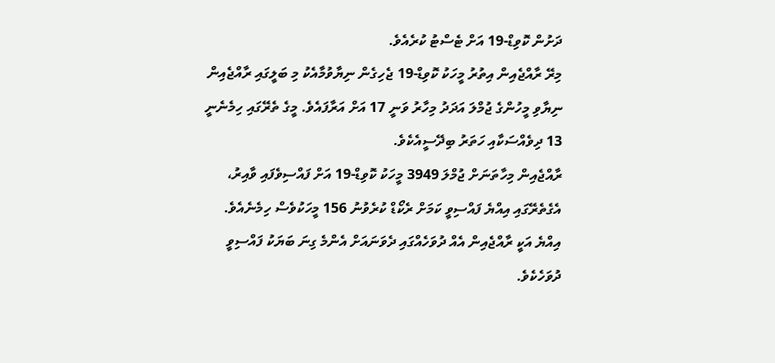ދަށުން ކޮވިޑް-19 އަށް ޓެސްޓު ކުރެއެވެ.
މިރޭ ރާއްޖެއިން އިތުރު މީހަކު ކޮވިޑް-19 ޖެހިގެން ނިޔާވުމާއެކު މި ބަލީގައި ރާއްޖެއިން ނިޔާވި މީހުންގެ ޖުމްލަ އަދަދު މިހާރު ވަނީ 17 އަށް އަރާފައެވެ. މީގެ ތެރޭގައި ހިމެނެނީ 13 ދިވެއްސަކާއި ހަތަރު ބިދޭސީއެކެވެ.
ރާއްޖެއިން މިހާތަނަށް ޖުމްލަ 3949 މީހަކު ކޮވިޑް-19 އަށް ފައްސިވެފައި ވާއިރު، އެގެތެރޭގައި އިއްޔެ ފައްސިވީ ކަމަށް ރެކޯޑް ކުރެވުނު 156 މީހަކުވެސް ހިމެނެއެވެ. އިއްޔެ އަކީ ރާއްޖެއިން އެއް ދުވަހެއްގައި ދެވަނައަށް އެންމެ ގިނަ ބަޔަކު ފައްސިވީ ދުވަހެކެވެ.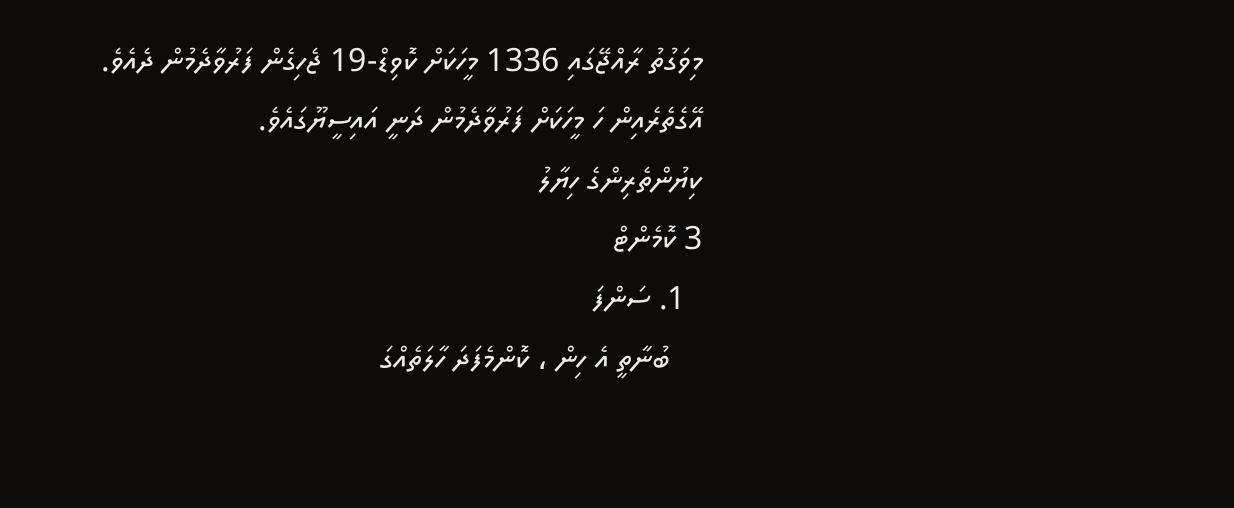މިވަގުތު ރާއްޖޭގައި 1336 މީހަކަށް ކޮވިޑް-19 ޖެހިގެން ފަރުވާދެމުން ދެއެވެ. އޭގެތެރެއިން ހަ މީހަކަށް ފަރުވާދެމުން ދަނީ އައިސީޔޫގައެވެ.
ކިޔުންތެރިންގެ ހިޔާލު
3 ކޮމެންޓް
  1. ސަންފަ
    ބުނާތީ އެ ހިން ، ކޮންމެފަދަ ހާލަތެއްގަ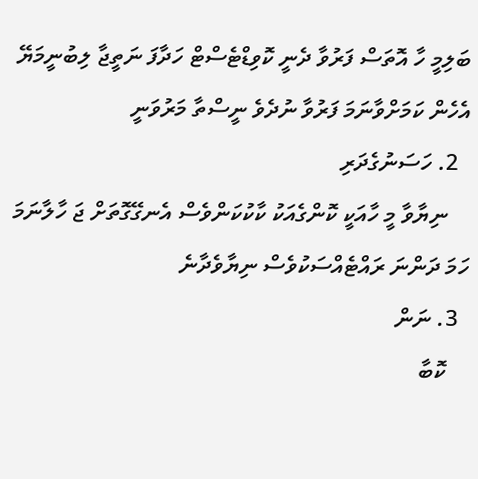ބަލިމީ ހާ އޮތަސް ފަރުވާ ދެނީ ކޮވިޑްޓެސްޓް ހަދާފަ ނަތީޖާ ލިބުނީމަޔޭ އެހެން ކަމަށްވާނަމަ ފަރުވާ ނުދެވެ ނީސްތާ މަރުވަނީ
  2. ހަސަނުގެދަރި
    ނިޔާވާ މީ ހާއަކީ ކޮންގެއަކު ކާކުކަންވެސް އެނގޭގޮތަށް ޖަ ހާލާނަމަ ހަމަ ދަންނަ ރައްޓެއްސަކުވެސް ނިޔާވެދާނެ
  3. ނަން
    ކޮބާ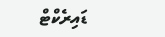ޑައިރެކްޓް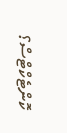ކޮންޓެކްޓްސް؟